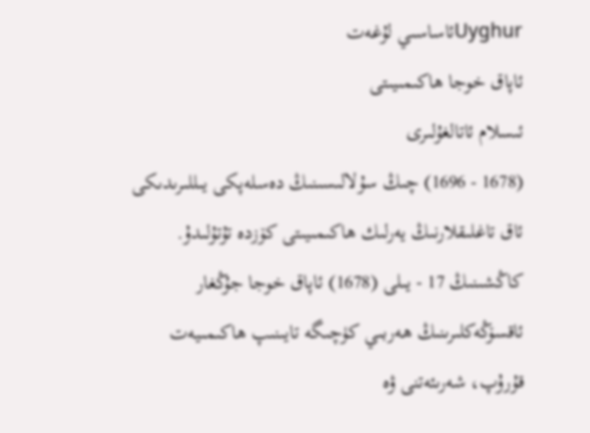Uyghurئاساسىي لۇغەت
ئاپاق خوجا ھاكىمىيىتى
ئىسلام ئاتالغۇلىرى
(1678 - 1696) چىڭ سۇلالىسىنىڭ دەسلەپكى يىللىرىدىكى ئاق تاغلىقلارنىڭ يەرلىك ھاكىمىيىتى كۆزدە تۇتۇلىدۇ. كاڭشىنىڭ 17 - يىلى (1678) ئاپاق خوجا جۇڭغار ئاقسۆڭەكلىرىنىڭ ھەربىي كۈچىگە تايىنىپ ھاكىمىيەت قۇرۇپ، شەرىئەتنى ۋە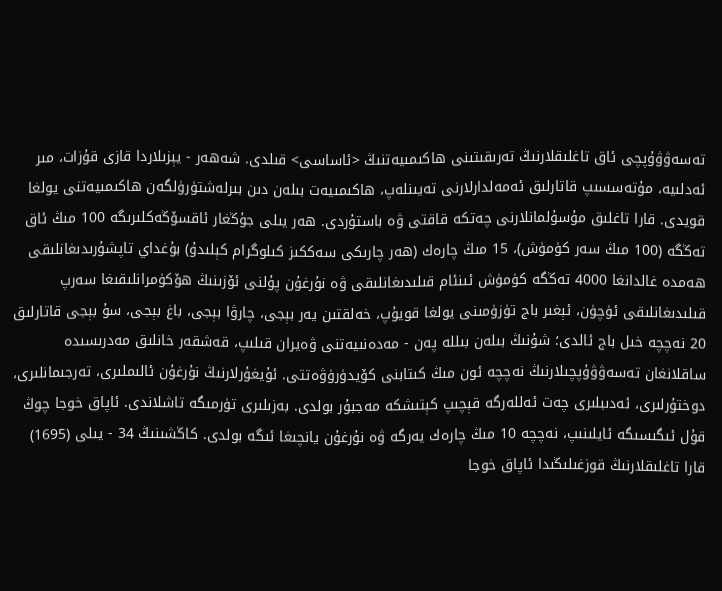تەسەۋۋۇپچى ئاق تاغلىقلارنىڭ تەرىقىتىنى ھاكىمىيەتنىڭ <ئاساسى> قىلدى. شەھەر - يېزىلاردا قازى قۇزات، مىر ئەدلىيە، مۇتەسسىپ قاتارلىق ئەمەلدارلارنى تەيىنلەپ، ھاكىمىيەت بىلەن دىن بىرلەشتۈرۈلگەن ھاكىمىيەتنى يولغا قويدى. قارا تاغلىق مۇسۇلمانلارنى چەتكە قاقتى ۋە باستۇردى. ھەر يىلى جۇڭغار ئاقسۆڭەكلىرىگە 100 مىڭ ئاق تەڭگە (100 مىڭ سەر كۈمۈش)، 15 مىڭ چارەك (ھەر چارىكى سەككىز كىلوگرام كېلىدۇ) بۇغداي تاپشۇرىدىغانلىقى ھەمدە غالدانغا 4000 تەڭگە كۈمۈش ئىنئام قىلىدىغانلىقى ۋە نۇرغۇن پۇلنى ئۆزىنىڭ ھۆكۈمرانلىقىغا سەرپ قىلىدىغانلىقى ئۈچۈن، ئېغىر باج تۈزۈمىنى يولغا قويۇپ، خەلقتىن يەر بېجى، چارۋا بېجى، باغ بېجى، سۇ بېجى قاتارلىق 20 نەچچە خىل باج ئالدى؛ شۇنىڭ بىلەن بىللە پەن - مەدەنىيەتنى ۋەيران قىلىپ، قەشقەر خانلىق مەدرىسىدە ساقلانغان تەسەۋۋۇپچىلارنىڭ نەچچە ئون مىڭ كىتابنى كۆيدۈرۈۋەتتى. ئۇيغۇرلارنىڭ نۇرغۇن ئالىملىرى، تەرجىمانلىرى، دوختۇرلىرى، ئەدىبلىرى چەت ئەللەرگە قېچىپ كېتىشكە مەجبۇر بولدى. بەزىلىرى تۈرمىگە تاشلاندى. ئاپاق خوجا چوڭ قۇل ئىگىسىگە ئايلىنىپ، نەچچە 10 مىڭ چارەك يەرگە ۋە نۇرغۇن يانچىغا ئىگە بولدى. كاڭشىنىڭ 34 - يىلى (1695) قارا تاغلىقلارنىڭ قوزغىلىڭىدا ئاپاق خوجا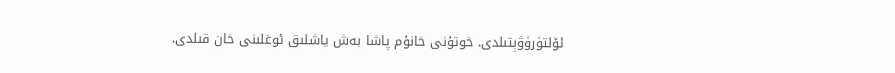ئۆلتۈرۈۋېتىلدى. خوتۇنى خانۇم پاشا بەش ياشلىق ئوغلىنى خان قىلدى.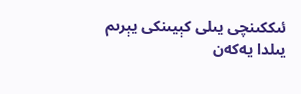ئىككىنچى يىلى كېيىنكى يېرىم يىلدا يەكەن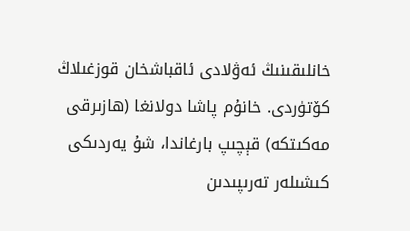خانلىقىنىڭ ئەۋلادى ئاقباشخان قوزغىلاڭ كۆتۈردى. خانۇم پاشا دولانغا (ھازىرقى مەكىتكە) قېچىپ بارغاندا، شۇ يەردىكى كىشىلەر تەرىپىدىن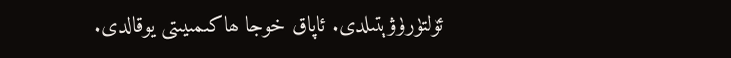ئۆلتۈرۈۋېتىلدى. ئاپاق خوجا ھاكىمىيىتى يوقالدى.